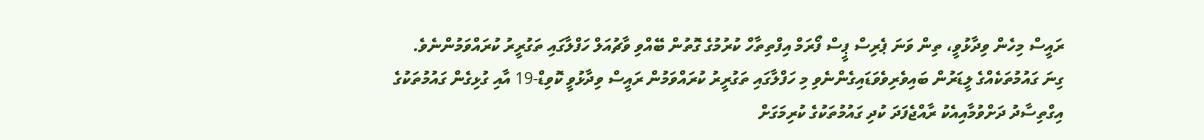ރައީސް މިހެން ވިދާޅުވީ، ތިން ވަނަ ޕެރިސް ޕީސް ފޯރަމް އިފްތިތާހް ކުރުމުގެ ގޮތުން ބޭއްވި ވާޗުއަލް ހަފްލާގައި ތަގުރީރު ކުރައްވަމުންނެވެ.
ގިނަ ގައުމުތަކެއްގެ ލީޑަރުން ބައިވެރިވެވަޑައިގެންނެވި މި ހަފްލާގައި ތަގުރީރު ކުރައްވަމުން ރައީސް ވިދާޅުވީ ކޮވިޑް-19 އާއި ގުޅިގެން ގައުމުތަކުގެ އިގްތިސާދު ދަށްވުމާއިއެކު ރާއްޖެފަދަ ކުދި ގައުމުތަކުގެ ކުރިމަގަށް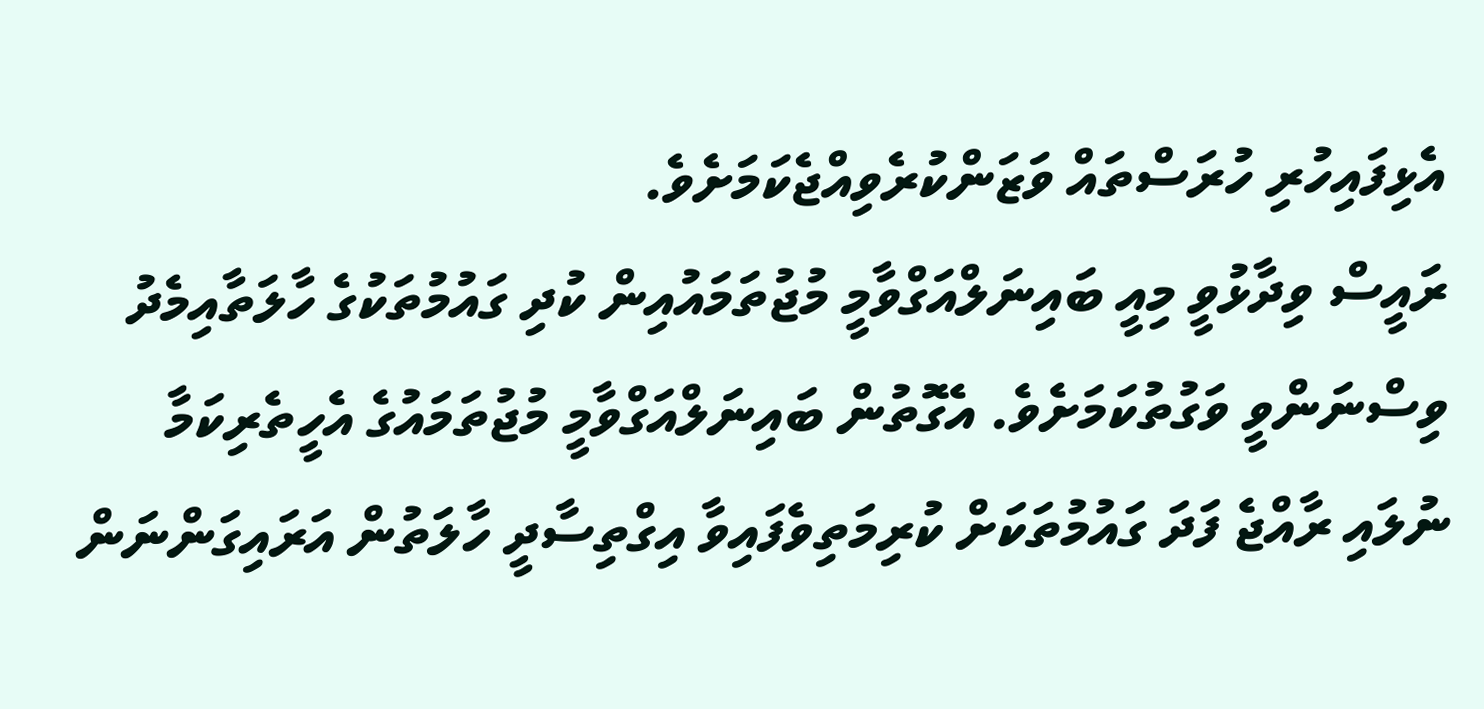އެޅިފައިހުރި ހުރަސްތައް ވަޒަންކުރެވިއްޖެކަމަށެވެ.
ރައީސް ވިދާޅުވީ މިއީ ބައިނަލްއަގްވާމީ މުޖުތަމައުއިން ކުދި ގައުމުތަކުގެ ހާލަތާއިމެދު ވިސްނަންވީ ވަގުތުކަމަށެވެ. އެގޮތުން ބައިނަލްއަގްވާމީ މުޖުތަމައުގެ އެހީތެރިކަމާ ނުލައި ރާއްޖެ ފަދަ ގައުމުތަކަށް ކުރިމަތިވެފައިވާ އިގްތިސާދީ ހާލަތުން އަރައިގަންނަން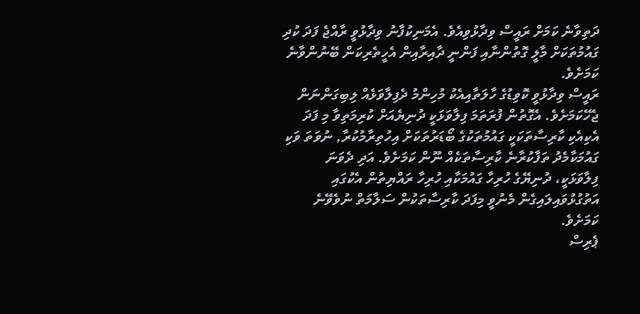ދަތިވާނެ ކަމަށް ރައީސް ވިދާޅުވިއެވެ. އެމަނިކުފާނު ވިދާޅުވީ ރާއްޖެ ފަދަ ކުދި ގައުމުތަކަށް މާލީ ގޮތުންނާއި ފަންނީ ދާއިރާއިން އެހީތެރިކަން ބޭނުންވާނެ ކަމަށެވެ.
ރައީސް ވިދާޅުވީ ކޮވިޑުގެ ހާލަތާއިއެކު މުހިންމު ދެފިލާވަޅެއް ލިބިގަންނަން ޖެހޭކަމަށެވެ. އެގޮތުން ފުރަތަމަ ފިލާވަޅަކީ ދުނިޔެއަށް ކުރިމަތިވާ މި ފަދަ އެކިއެކި ކާރިސާތަކަކީ ގައުމުތަކުގެ ބޯޑަރުތަކަށް އިހުތިރާމުކުރާ, ނުވަތަ ވަކި ގައުމަކާމެދު ތަފާކުރާނެ ކާރިސާތަކެއް ނޫން ކަމަށެވެ. އަދި ދެވަނަ ފިލާވަޅަކީ، ދުނިޔޭގެ ހުރިހާ ގައުމަކާއި ހުރިހާ ރައްޔިތުން އެކުގައި އަތުގުޅުވައިލައިގެން މެނުވީ މިފަދަ ކާރިސާތަކުން ސަލާމަތް ނުވެވޭނެ ކަމަށެވެ.
ޕެރިސް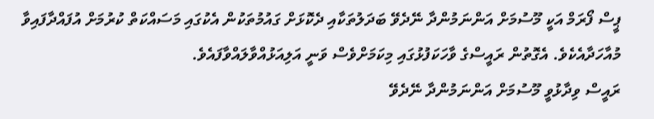ޕީސް ފޯރަމް އަކީ މޫސުމަށް އަންނަމުންދާ ނޭދެވޭ ބަދަލުތަކާއި ދެކޮޅަށް ގައުމުތަކުން އެކުގައި މަސައްކަތް ކުރުމަށް އުފައްދާފައިވާ މުއާހަދާއެކެވެ. އެގޮތުން ރައީސްގެ ވާހަކަފުޅުގައި މިކަމަށްވެސް ވަނީ އަލިއަޅުއްވާލައްވާފައެވެ.
ރައީސް ވިދާޅުވީ މޫސުމަށް އަންނަމުންދާ ނޭދެވޭ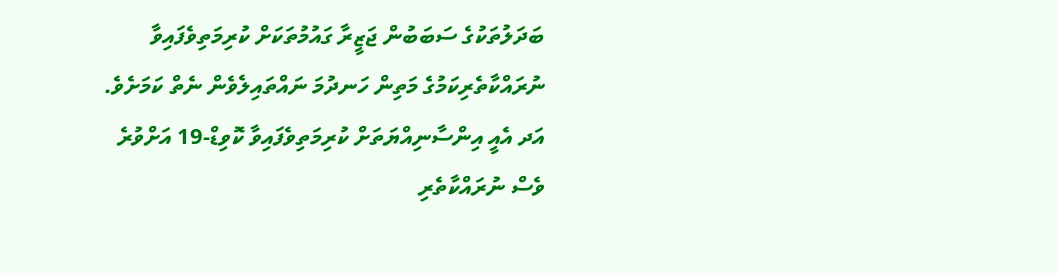ބަދަލުތަކުގެ ސަބަބުން ޖަޒީރާ ގައުމުތަކަށް ކުރިމަތިވެފައިވާ ނުރައްކާތެރިކަމުގެ މަތިން ހަނދުމަ ނައްތައިލެވެން ނެތް ކަމަށެވެ. އަދ އެއީ އިންސާނިއްޔަތަށް ކުރިމަތިވެފައިވާ ކޮވިޑް-19 އަށްވުރެ ވެސް ނުރައްކާތެރި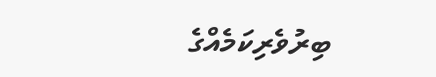ބިރުވެރިކަމެއްގެ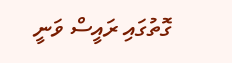ގޮތުގައި ރައީސް ވަނީ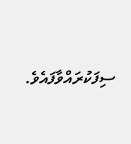ސިފަކުރައްވާފައެވެ.